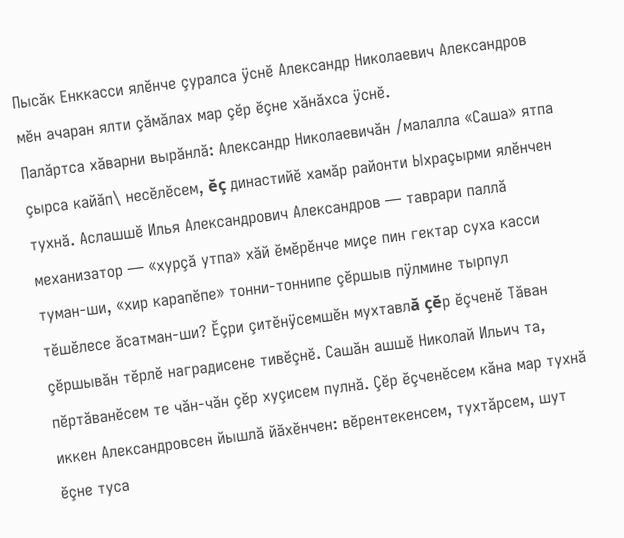Пысăк Енккасси ялĕнче çуралса ÿснĕ Александр Николаевич Александров мĕн ачаран ялти çăмăлах мар çĕр ĕçне хăнăхса ÿснĕ.
Палăртса хăварни вырăнлă: Александр Николаевичăн /малалла «Саша» ятпа çырса кайăп\ несĕлĕсем, ĕç династийĕ хамăр районти Ыхраçырми ялĕнчен тухнă. Аслашшĕ Илья Александрович Александров — таврари паллă механизатор — «хурçă утпа» хăй ĕмĕрĕнче миçе пин гектар суха касси туман-ши, «хир карапĕпе» тонни-тоннипе çĕршыв пÿлмине тырпул тĕшĕлесе ăсатман-ши? Ĕçри çитĕнÿсемшĕн мухтавлă çĕр ĕçченĕ Тăван çĕршывăн тĕрлĕ наградисене тивĕçнĕ. Сашăн ашшĕ Николай Ильич та, пĕртăванĕсем те чăн-чăн çĕр хуçисем пулнă. Çĕр ĕçченĕсем кăна мар тухнă иккен Александровсен йышлă йăхĕнчен: вĕрентекенсем, тухтăрсем, шут ĕçне туса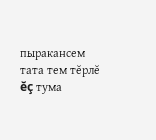пыракансем тата тем тĕрлĕ ĕç тума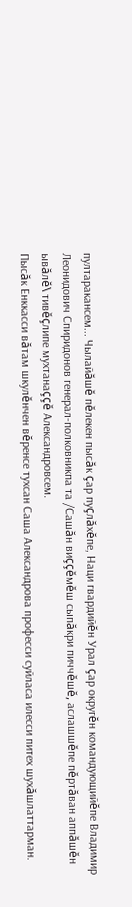пултаракансем... Чылайăшĕ пĕлекен пысăк çар пуçлăхĕпе, Наци гвардийĕн Урал çар округĕн командующийĕпе Владимир Леонидович Спиридонов генерал-полковникпа та /Сашăн виççĕмĕш сыпăкри пиччĕшĕ, аслашшĕпе пĕртăван аппăшĕн ывăлĕ\ тивĕçлипе мухтанаççĕ Александровсем.
Пысăк Енккасси вăтам шкулĕнчен вĕренсе тухсан Саша Александрова професси суйласа илесси питех шухăшлаттарман.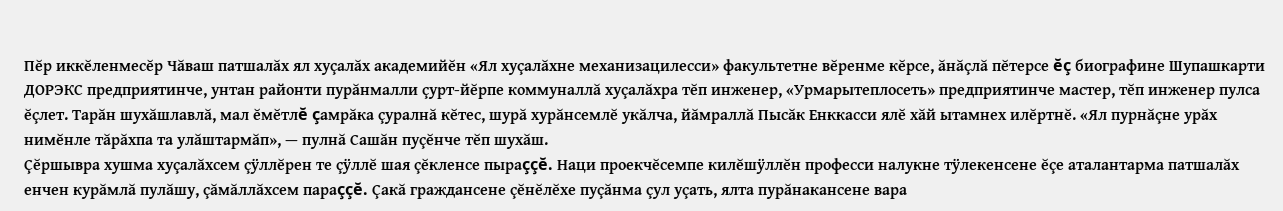Пĕр иккĕленмесĕр Чăваш патшалăх ял хуçалăх академийĕн «Ял хуçалăхне механизацилесси» факультетне вĕренме кĕрсе, ăнăçлă пĕтерсе ĕç биографине Шупашкарти ДОРЭКС предприятинче, унтан районти пурăнмалли çурт-йĕрпе коммуналлă хуçалăхра тĕп инженер, «Урмарытеплосеть» предприятинче мастер, тĕп инженер пулса ĕçлет. Тарăн шухăшлавлă, мал ĕмĕтлĕ çамрăка çуралнă кĕтес, шурă хурăнсемлĕ укăлча, йăмраллă Пысăк Енккасси ялĕ хăй ытамнех илĕртнĕ. «Ял пурнăçне урăх нимĕнле тăрăхпа та улăштармăп», — пулнă Сашăн пуçĕнче тĕп шухăш.
Çĕршывра хушма хуçалăхсем çÿллĕрен те çÿллĕ шая çĕкленсе пыраççĕ. Наци проекчĕсемпе килĕшÿллĕн професси налукне тÿлекенсене ĕçе аталантарма патшалăх енчен курăмлă пулăшу, çăмăллăхсем параççĕ. Çакă граждансене çĕнĕлĕхе пуçăнма çул уçать, ялта пурăнакансене вара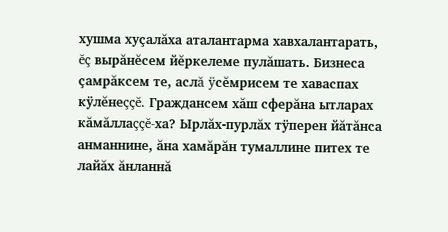хушма хуçалăха аталантарма хавхалантарать, ĕç вырăнĕсем йĕркелеме пулăшать. Бизнеса çамрăксем те, аслă ÿсĕмрисем те хаваспах кÿлĕнеççĕ. Граждансем хăш сферăна ытларах кăмăллаççĕ-ха? Ырлăх-пурлăх тÿперен йăтăнса анманнине, ăна хамăрăн тумаллине питех те лайăх ăнланнă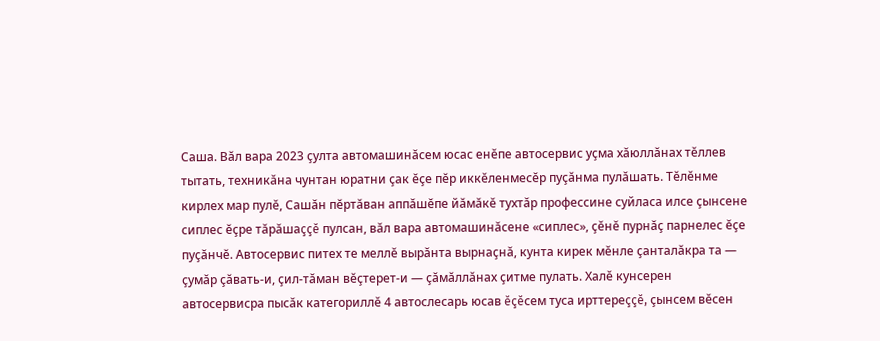Саша. Вăл вара 2023 çулта автомашинăсем юсас енĕпе автосервис уçма хăюллăнах тĕллев тытать, техникăна чунтан юратни çак ĕçе пĕр иккĕленмесĕр пуçăнма пулăшать. Тĕлĕнме кирлех мар пулĕ, Сашăн пĕртăван аппăшĕпе йăмăкĕ тухтăр профессине суйласа илсе çынсене сиплес ĕçре тăрăшаççĕ пулсан, вăл вара автомашинăсене «сиплес», çĕнĕ пурнăç парнелес ĕçе пуçăнчĕ. Автосервис питех те меллĕ вырăнта вырнаçнă, кунта кирек мĕнле çанталăкра та — çумăр çăвать-и, çил-тăман вĕçтерет-и — çăмăллăнах çитме пулать. Халĕ кунсерен автосервисра пысăк категориллĕ 4 автослесарь юсав ĕçĕсем туса ирттереççĕ, çынсем вĕсен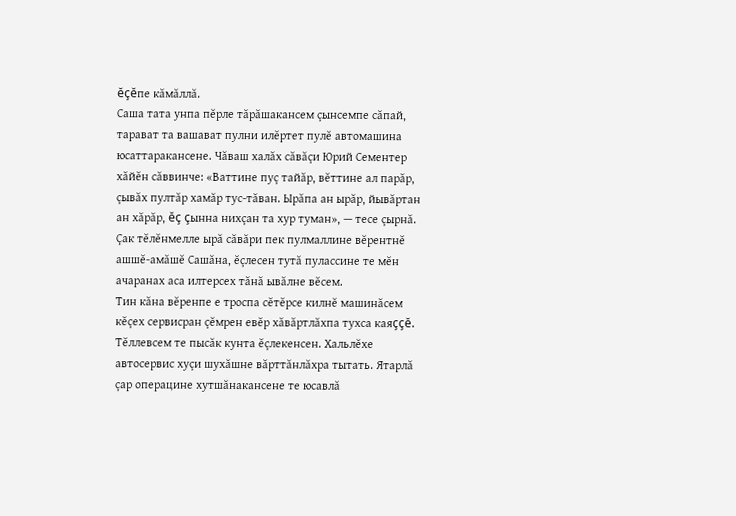ĕçĕпе кăмăллă.
Саша тата унпа пĕрле тăрăшакансем çынсемпе сăпай, тарават та вашават пулни илĕртет пулĕ автомашина юсаттаракансене. Чăваш халăх сăвăçи Юрий Сементер хăйĕн сăввинче: «Ваттине пуç тайăр, вĕттине ал парăр, çывăх пултăр хамăр тус-тăван. Ырăпа ан ырăр, йывăртан ан хăрăр, ĕç çынна нихçан та хур туман», — тесе çырнă. Çак тĕлĕнмелле ырă сăвăри пек пулмаллине вĕрентнĕ ашшĕ-амăшĕ Сашăна, ĕçлесен тутă пулассине те мĕн ачаранах аса илтерсех тăнă ывăлне вĕсем.
Тин кăна вĕренпе е троспа сĕтĕрсе килнĕ машинăсем кĕçех сервисран çĕмрен евĕр хăвăртлăхпа тухса каяççĕ. Тĕллевсем те пысăк кунта ĕçлекенсен. Хальлĕхе автосервис хуçи шухăшне вăрттăнлăхра тытать. Ятарлă çар операцине хутшăнакансене те юсавлă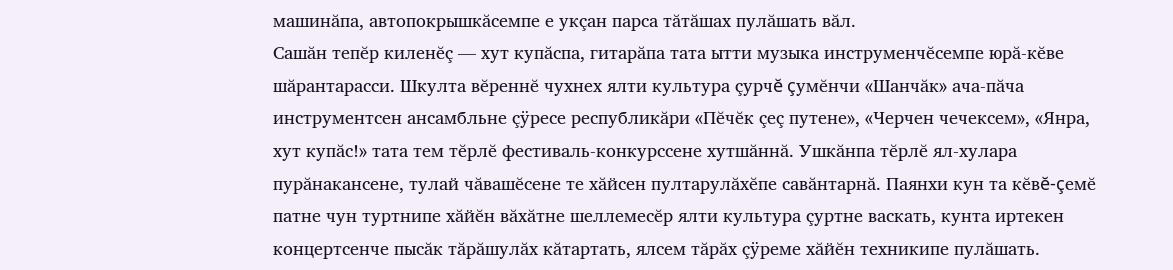машинăпа, автопокрышкăсемпе е укçан парса тăтăшах пулăшать вăл.
Сашăн тепĕр киленĕç — хут купăспа, гитарăпа тата ытти музыка инструменчĕсемпе юрă-кĕве шăрантарасси. Шкулта вĕреннĕ чухнех ялти культура çурчĕ çумĕнчи «Шанчăк» ача-пăча инструментсен ансамбльне çÿресе республикăри «Пĕчĕк çеç путене», «Черчен чечексем», «Янра, хут купăс!» тата тем тĕрлĕ фестиваль-конкурссене хутшăннă. Ушкăнпа тĕрлĕ ял-хулара пурăнакансене, тулай чăвашĕсене те хăйсен пултарулăхĕпе савăнтарнă. Паянхи кун та кĕвĕ-çемĕ патне чун туртнипе хăйĕн вăхăтне шеллемесĕр ялти культура çуртне васкать, кунта иртекен концертсенче пысăк тăрăшулăх кăтартать, ялсем тăрăх çÿреме хăйĕн техникипе пулăшать.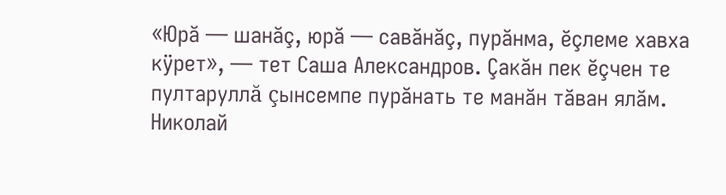«Юрă — шанăç, юрă — савăнăç, пурăнма, ĕçлеме хавха кÿрет», — тет Саша Александров. Çакăн пек ĕçчен те пултаруллă çынсемпе пурăнать те манăн тăван ялăм.
Николай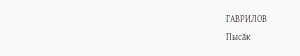ГАВРИЛОВ
Пысăк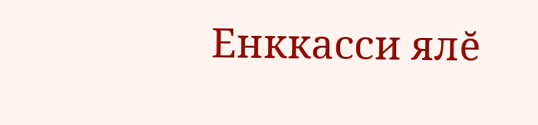Енккасси ялĕ